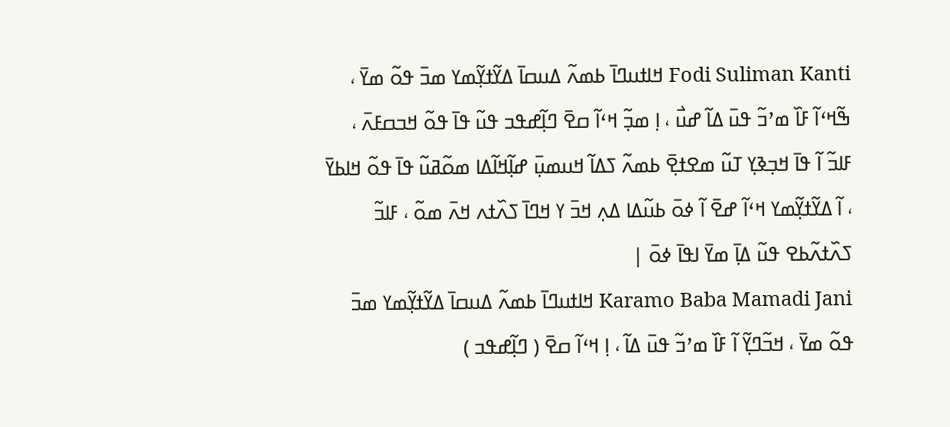Fodi Suliman Kanti ߞߊߙߎߣߊ߫ ߕߘߍ߬ ߡߎߛߊ߫ ߡߌ߬ߙߌ߲߬ߘߌ ߘߏ߫ ߟߋ߬ ߘߌ߫ ، ߒ߬ߞߵߊ߬ ߓߊ߰ ߘߴߏ߬ ߟߎ߫ ߡߊ߬ ߝߎ߯ ، ߊ߲ ߘߏ߲߬ ߞߵߊ߬ ߛߐ߫ ߣߊ߲߬ߝߟߏ ߟߎ߬ ߟߊ߫ ߟߋ߬ ߞߏߛߓߍ߫ ، ߓߊߏ߬ ߊ߬ ߟߊ߫ ߞߏ߲ߢߌ߲ ߠߎ߬ ߘߐߙߐ߲߫ ߕߘߍ߬ ߖߡߊ߬ ߞߎߘߎ߲߫ ߝߊ߲߬ߞߊ߬ߡߊ ߘߋ߬ߥߎ߬ ߟߊ߫ ߟߋ߬ ߞߊߕߌ߫ ، ߊ߬ ߡߌ߬ߙߌ߲߬ߘߌ ߞߵߊ߬ ߝߐ߫ ߊ߬ ߦߋ߫ ߕߎ߬ߡߊ ߡߍ߲ ߞߏ߫ ߌ ߞߣߊ߫ ߖߍ߰ߙߍ ߞߍ߫ ߘߋ߬ ، ߓߊߏ߬ ߖߍ߰ߙߍ߬ߕߐ ߟߎ߬ ߡߊ߲߫ ߘߌ߫ ߊߟߊ߫ ߦߋ߫ |
Karamo Baba Mamadi Jani ߞߊߙߎߣߊ߫ ߕߘߍ߬ ߡߎߛߊ߫ ߡߌ߬ߙߌ߲߬ߘߌ ߘߏ߫ ߟߋ߬ ߘߌ߫ ، ߞߏ߬ߣߌ߲߬ ߊ߬ ߓߊ߰ ߘߴߏ߬ ߟߎ߫ ߡߊ߬ ، ߊ߲ ߞߵߊ߬ ߛߐ߫ ( ߣߊ߲߬ߝߟߏ )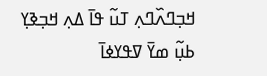ߞߏ߲ߣߍ߰ߣߍ߲ ߠߎ߬ ߟߊ߫ ߡߍ߲ ߞߏ߲ߢߌ߲ ߕߎ߲߬ ߘߌ߫ ߜߟߌߦߊ߫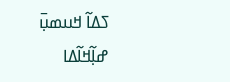ߖߡߊ߬ ߞߎߘߎ߲߫ ߝߊ߲߬ߞߊ߬ߡߊ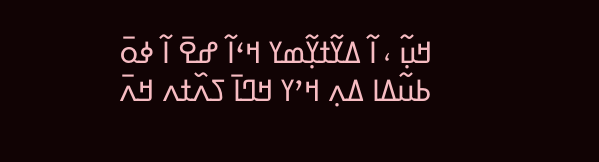ߞߎ߲߬ ، ߊ߬ ߡߌ߬ߙߌ߲߬ߘߌ ߞߵߊ߬ ߝߐ߫ ߊ߬ ߦߋ߫ ߕߎ߬ߡߊ ߡߍ߲ ߞߴߌ ߞߣߊ߫ ߖߍ߰ߙߍ ߞߍ߫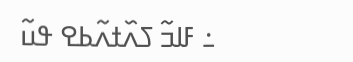߸ ߓߊߏ߬ ߖߍ߰ߙߍ߬ߕߐ ߟߎ߬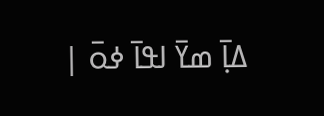ߡߊ߲߫ ߘߌ߫ ߊߟߊ߫ ߦߋ߫ |